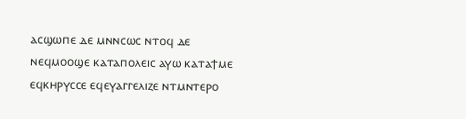ⲁⲥϣⲱⲡⲉ ⲇⲉ ⲙⲛⲛⲥⲱⲥ ⲛⲧⲟϥ ⲇⲉ ⲛⲉϥⲙⲟⲟϣⲉ ⲕⲁⲧⲁⲡⲟⲗⲉⲓⲥ ⲁⲩⲱ ⲕⲁⲧⲁϯⲙⲉ ⲉϥⲕⲏⲣⲩⲥⲥⲉ ⲉϥⲉⲩⲁⲅⲅⲉⲗⲓⲍⲉ ⲛⲧⲙⲛⲧⲉⲣⲟ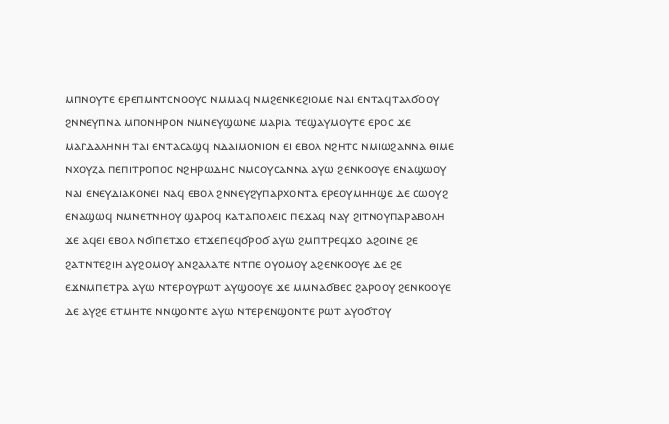ⲙⲡⲛⲟⲩⲧⲉ ⲉⲣⲉⲡⲙⲛⲧⲥⲛⲟⲟⲩⲥ ⲛⲙⲙⲁϥ ⲛⲙϩⲉⲛⲕⲉϩⲓⲟⲙⲉ ⲛⲁⲓ ⲉⲛⲧⲁϥⲧⲁⲗϭⲟⲟⲩ ϩⲛⲛⲉⲩⲡⲛⲁ ⲙⲡⲟⲛⲏⲣⲟⲛ ⲛⲙⲛⲉⲩϣⲱⲛⲉ ⲙⲁⲣⲓⲁ ⲧⲉϣⲁⲩⲙⲟⲩⲧⲉ ⲉⲣⲟⲥ ϫⲉ ⲙⲁⲅⲇⲁⲗⲏⲛⲏ ⲧⲁⲓ ⲉⲛⲧⲁⲥⲁϣϥ ⲛⲇⲁⲓⲙⲟⲛⲓⲟⲛ ⲉⲓ ⲉⲃⲟⲗ ⲛϩⲏⲧⲥ ⲛⲙⲓⲱϩⲁⲛⲛⲁ ⲑⲓⲙⲉ ⲛⲭⲟⲩⲍⲁ ⲡⲉⲡⲓⲧⲣⲟⲡⲟⲥ ⲛϩⲏⲣⲱⲇⲏⲥ ⲛⲙⲥⲟⲩⲥⲁⲛⲛⲁ ⲁⲩⲱ ϩⲉⲛⲕⲟⲟⲩⲉ ⲉⲛⲁϣⲱⲟⲩ ⲛⲁⲓ ⲉⲛⲉⲩⲇⲓⲁⲕⲟⲛⲉⲓ ⲛⲁϥ ⲉⲃⲟⲗ ϩⲛⲛⲉⲩϩⲩⲡⲁⲣⲭⲟⲛⲧⲁ ⲉⲣⲉⲟⲩⲙⲏⲏϣⲉ ⲇⲉ ⲥⲱⲟⲩϩ ⲉⲛⲁϣⲱϥ ⲛⲙⲛⲉⲧⲛⲏⲟⲩ ϣⲁⲣⲟϥ ⲕⲁⲧⲁⲡⲟⲗⲉⲓⲥ ⲡⲉϫⲁϥ ⲛⲁⲩ ϩⲓⲧⲛⲟⲩⲡⲁⲣⲁⲃⲟⲗⲏ ϫⲉ ⲁϥⲉⲓ ⲉⲃⲟⲗ ⲛϭⲓⲡⲉⲧϫⲟ ⲉⲧϫⲉⲡⲉϥϭⲣⲟϭ ⲁⲩⲱ ϩⲙⲡⲧⲣⲉϥϫⲟ ⲁϩⲟⲓⲛⲉ ϩⲉ ϩⲁⲧⲛⲧⲉϩⲓⲏ ⲁⲩϩⲟⲙⲟⲩ ⲁⲛϩⲁⲗⲁⲧⲉ ⲛⲧⲡⲉ ⲟⲩⲟⲙⲟⲩ ⲁϩⲉⲛⲕⲟⲟⲩⲉ ⲇⲉ ϩⲉ ⲉϫⲛⲙⲡⲉⲧⲣⲁ ⲁⲩⲱ ⲛⲧⲉⲣⲟⲩⲣⲱⲧ ⲁⲩϣⲟⲟⲩⲉ ϫⲉ ⲙⲙⲛⲁϭⲃⲉⲥ ϩⲁⲣⲟⲟⲩ ϩⲉⲛⲕⲟⲟⲩⲉ ⲇⲉ ⲁⲩϩⲉ ⲉⲧⲙⲏⲧⲉ ⲛⲛϣⲟⲛⲧⲉ ⲁⲩⲱ ⲛⲧⲉⲣⲉⲛϣⲟⲛⲧⲉ ⲣⲱⲧ ⲁⲩⲟϭⲧⲟⲩ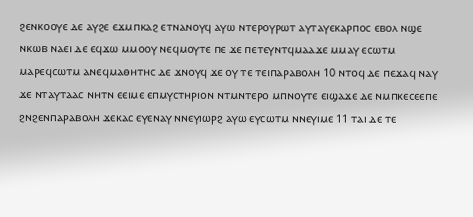ϩⲉⲛⲕⲟⲟⲩⲉ ⲇⲉ ⲁⲩϩⲉ ⲉϫⲙⲡⲕⲁϩ ⲉⲧⲛⲁⲛⲟⲩϥ ⲁⲩⲱ ⲛⲧⲉⲣⲟⲩⲣⲱⲧ ⲁⲩⲧⲁⲩⲉⲕⲁⲣⲡⲟⲥ ⲉⲃⲟⲗ ⲛϣⲉ ⲛⲕⲱⲃ ⲛⲁⲉⲓ ⲇⲉ ⲉϥϫⲱ ⲙⲙⲟⲟⲩ ⲛⲉϥⲙⲟⲩⲧⲉ ⲡⲉ ϫⲉ ⲡⲉⲧⲉⲩⲛⲧϥⲙⲁⲁϫⲉ ⲙⲙⲁⲩ ⲉⲥⲱⲧⲙ ⲙⲁⲣⲉϥⲥⲱⲧⲙ ⲁⲛⲉϥⲙⲁⲑⲏⲧⲏⲥ ⲇⲉ ϫⲛⲟⲩϥ ϫⲉ ⲟⲩ ⲧⲉ ⲧⲉⲓⲡⲁⲣⲁⲃⲟⲗⲏ 10 ⲛⲧⲟϥ ⲇⲉ ⲡⲉϫⲁϥ ⲛⲁⲩ ϫⲉ ⲛⲧⲁⲩⲧⲁⲁⲥ ⲛⲏⲧⲛ ⲉⲉⲓⲙⲉ ⲉⲡⲙⲩⲥⲧⲏⲣⲓⲟⲛ ⲛⲧⲙⲛⲧⲉⲣⲟ ⲙⲡⲛⲟⲩⲧⲉ ⲉⲓϣⲁϫⲉ ⲇⲉ ⲛⲙⲡⲕⲉⲥⲉⲉⲡⲉ ϩⲛϩⲉⲛⲡⲁⲣⲁⲃⲟⲗⲏ ϫⲉⲕⲁⲥ ⲉⲩⲉⲛⲁⲩ ⲛⲛⲉⲩⲓⲱⲣϩ ⲁⲩⲱ ⲉⲩⲥⲱⲧⲙ ⲛⲛⲉⲩⲓⲙⲉ 11 ⲧⲁⲓ ⲇⲉ ⲧⲉ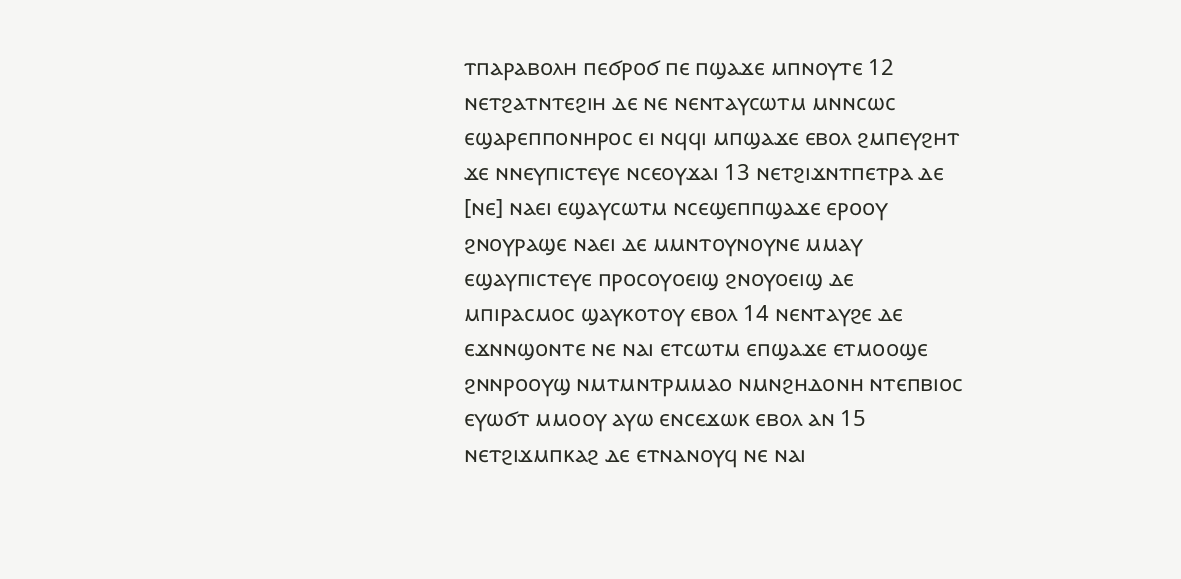ⲧⲡⲁⲣⲁⲃⲟⲗⲏ ⲡⲉϭⲣⲟϭ ⲡⲉ ⲡϣⲁϫⲉ ⲙⲡⲛⲟⲩⲧⲉ 12 ⲛⲉⲧϩⲁⲧⲛⲧⲉϩⲓⲏ ⲇⲉ ⲛⲉ ⲛⲉⲛⲧⲁⲩⲥⲱⲧⲙ ⲙⲛⲛⲥⲱⲥ ⲉϣⲁⲣⲉⲡⲡⲟⲛⲏⲣⲟⲥ ⲉⲓ ⲛϥϥⲓ ⲙⲡϣⲁϫⲉ ⲉⲃⲟⲗ ϩⲙⲡⲉⲩϩⲏⲧ ϫⲉ ⲛⲛⲉⲩⲡⲓⲥⲧⲉⲩⲉ ⲛⲥⲉⲟⲩϫⲁⲓ 13 ⲛⲉⲧϩⲓϫⲛⲧⲡⲉⲧⲣⲁ ⲇⲉ [ⲛⲉ] ⲛⲁⲉⲓ ⲉϣⲁⲩⲥⲱⲧⲙ ⲛⲥⲉϣⲉⲡⲡϣⲁϫⲉ ⲉⲣⲟⲟⲩ ϩⲛⲟⲩⲣⲁϣⲉ ⲛⲁⲉⲓ ⲇⲉ ⲙⲙⲛⲧⲟⲩⲛⲟⲩⲛⲉ ⲙⲙⲁⲩ ⲉϣⲁⲩⲡⲓⲥⲧⲉⲩⲉ ⲡⲣⲟⲥⲟⲩⲟⲉⲓϣ ϩⲛⲟⲩⲟⲉⲓϣ ⲇⲉ ⲙⲡⲓⲣⲁⲥⲙⲟⲥ ϣⲁⲩⲕⲟⲧⲟⲩ ⲉⲃⲟⲗ 14 ⲛⲉⲛⲧⲁⲩϩⲉ ⲇⲉ ⲉϫⲛⲛϣⲟⲛⲧⲉ ⲛⲉ ⲛⲁⲓ ⲉⲧⲥⲱⲧⲙ ⲉⲡϣⲁϫⲉ ⲉⲧⲙⲟⲟϣⲉ ϩⲛⲛⲣⲟⲟⲩϣ ⲛⲙⲧⲙⲛⲧⲣⲙⲙⲁⲟ ⲛⲙⲛϩⲏⲇⲟⲛⲏ ⲛⲧⲉⲡⲃⲓⲟⲥ ⲉⲩⲱϭⲧ ⲙⲙⲟⲟⲩ ⲁⲩⲱ ⲉⲛⲥⲉϫⲱⲕ ⲉⲃⲟⲗ ⲁⲛ 15 ⲛⲉⲧϩⲓϫⲙⲡⲕⲁϩ ⲇⲉ ⲉⲧⲛⲁⲛⲟⲩϥ ⲛⲉ ⲛⲁⲓ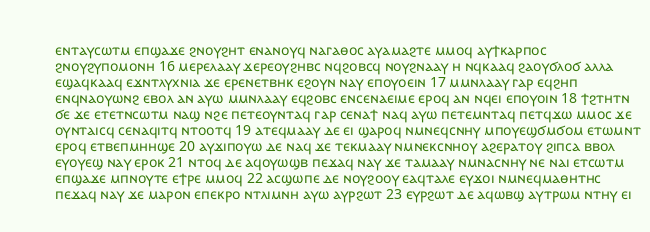ⲉⲛⲧⲁⲩⲥⲱⲧⲙ ⲉⲡϣⲁϫⲉ ϩⲛⲟⲩϩⲏⲧ ⲉⲛⲁⲛⲟⲩϥ ⲛⲁⲅⲁⲑⲟⲥ ⲁⲩⲁⲙⲁϩⲧⲉ ⲙⲙⲟϥ ⲁⲩϯⲕⲁⲣⲡⲟⲥ ϩⲛⲟⲩϩⲩⲡⲟⲙⲟⲛⲏ 16 ⲙⲉⲣⲉⲗⲁⲁⲩ ϫⲉⲣⲉⲟⲩϩⲏⲃⲥ ⲛϥϩⲟⲃⲥϥ ⲛⲟⲩϩⲛⲁⲁⲩ ⲏ ⲛϥⲕⲁⲁϥ ϩⲁⲟⲩϭⲗⲟϭ ⲁⲗⲗⲁ ⲉϣⲁϥⲕⲁⲁϥ ⲉϫⲛⲧⲗⲩⲭⲛⲓⲁ ϫⲉ ⲉⲣⲉⲛⲉⲧⲃⲏⲕ ⲉϩⲟⲩⲛ ⲛⲁⲩ ⲉⲡⲟⲩⲟⲉⲓⲛ 17 ⲙⲙⲛⲗⲁⲁⲩ ⲅⲁⲣ ⲉϥϩⲏⲡ ⲉⲛϥⲛⲁⲟⲩⲱⲛϩ ⲉⲃⲟⲗ ⲁⲛ ⲁⲩⲱ ⲙⲙⲛⲗⲁⲁⲩ ⲉϥϩⲟⲃⲥ ⲉⲛⲥⲉⲛⲁⲉⲓⲙⲉ ⲉⲣⲟϥ ⲁⲛ ⲛϥⲉⲓ ⲉⲡⲟⲩⲟⲓⲛ 18 ϯϩⲧⲏⲧⲛ ϭⲉ ϫⲉ ⲉⲧⲉⲧⲛⲥⲱⲧⲙ ⲛⲁϣ ⲛϩⲉ ⲡⲉⲧⲉⲟⲩⲛⲧⲁϥ ⲅⲁⲣ ⲥⲉⲛⲁϯ ⲛⲁϥ ⲁⲩⲱ ⲡⲉⲧⲉⲙⲛⲧⲁϥ ⲡⲉⲧϥϫⲱ ⲙⲙⲟⲥ ϫⲉ ⲟⲩⲛⲧⲁⲓⲥϥ ⲥⲉⲛⲁϥⲓⲧϥ ⲛⲧⲟⲟⲧϥ 19 ⲁⲧⲉϥⲙⲁⲁⲩ ⲇⲉ ⲉⲓ ϣⲁⲣⲟϥ ⲛⲙⲛⲉϥⲥⲛⲏⲩ ⲙⲡⲟⲩⲉϣϭⲙϭⲟⲙ ⲉⲧⲱⲙⲛⲧ ⲉⲣⲟϥ ⲉⲧⲃⲉⲡⲙⲏⲏϣⲉ 20 ⲁⲩϫⲓⲡⲟⲩⲱ ⲇⲉ ⲛⲁϥ ϫⲉ ⲧⲉⲕⲙⲁⲁⲩ ⲛⲙⲛⲉⲕⲥⲛⲏⲟⲩ ⲁϩⲉⲣⲁⲧⲟⲩ ϩⲓⲡⲥⲁ ⲃⲃⲟⲗ ⲉⲩⲟⲩⲉϣ ⲛⲁⲩ ⲉⲣⲟⲕ 21 ⲛⲧⲟϥ ⲇⲉ ⲁϥⲟⲩⲱϣⲃ ⲡⲉϫⲁϥ ⲛⲁⲩ ϫⲉ ⲧⲁⲙⲁⲁⲩ ⲛⲙⲛⲁⲥⲛⲏⲩ ⲛⲉ ⲛⲁⲓ ⲉⲧⲥⲱⲧⲙ ⲉⲡϣⲁϫⲉ ⲙⲡⲛⲟⲩⲧⲉ ⲉϯⲣⲉ ⲙⲙⲟϥ 22 ⲁⲥϣⲱⲡⲉ ⲇⲉ ⲛⲟⲩϩⲟⲟⲩ ⲉⲁϥⲧⲁⲗⲉ ⲉⲩϫⲟⲓ ⲛⲙⲛⲉϥⲙⲁⲑⲏⲧⲏⲥ ⲡⲉϫⲁϥ ⲛⲁⲩ ϫⲉ ⲙⲁⲣⲟⲛ ⲉⲡⲉⲕⲣⲟ ⲛⲧⲗⲓⲙⲛⲏ ⲁⲩⲱ ⲁⲩⲣϩⲱⲧ 23 ⲉⲩⲣϩⲱⲧ ⲇⲉ ⲁϥⲱⲃϣ ⲁⲩⲧⲣⲱⲙ ⲛⲧⲏⲩ ⲉⲓ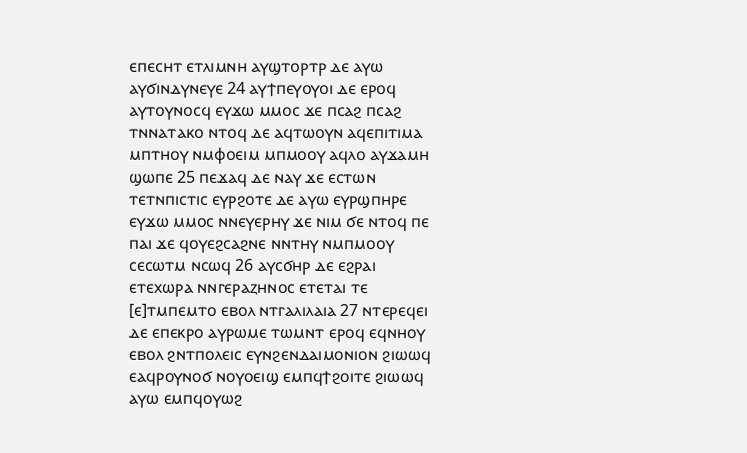ⲉⲡⲉⲥⲏⲧ ⲉⲧⲗⲓⲙⲛⲏ ⲁⲩϣⲧⲟⲣⲧⲣ ⲇⲉ ⲁⲩⲱ ⲁⲩϭⲓⲛⲇⲩⲛⲉⲩⲉ 24 ⲁⲩϯⲡⲉⲩⲟⲩⲟⲓ ⲇⲉ ⲉⲣⲟϥ ⲁⲩⲧⲟⲩⲛⲟⲥϥ ⲉⲩϫⲱ ⲙⲙⲟⲥ ϫⲉ ⲡⲥⲁϩ ⲡⲥⲁϩ ⲧⲛⲛⲁⲧⲁⲕⲟ ⲛⲧⲟϥ ⲇⲉ ⲁϥⲧⲱⲟⲩⲛ ⲁϥⲉⲡⲓⲧⲓⲙⲁ ⲙⲡⲧⲏⲟⲩ ⲛⲙⲫⲟⲉⲓⲙ ⲙⲡⲙⲟⲟⲩ ⲁϥⲗⲟ ⲁⲩϫⲁⲙⲏ ϣⲱⲡⲉ 25 ⲡⲉϫⲁϥ ⲇⲉ ⲛⲁⲩ ϫⲉ ⲉⲥⲧⲱⲛ ⲧⲉⲧⲛⲡⲓⲥⲧⲓⲥ ⲉⲩⲣϩⲟⲧⲉ ⲇⲉ ⲁⲩⲱ ⲉⲩⲣϣⲡⲏⲣⲉ ⲉⲩϫⲱ ⲙⲙⲟⲥ ⲛⲛⲉⲩⲉⲣⲏⲩ ϫⲉ ⲛⲓⲙ ϭⲉ ⲛⲧⲟϥ ⲡⲉ ⲡⲁⲓ ϫⲉ ϥⲟⲩⲉϩⲥⲁϩⲛⲉ ⲛⲛⲧⲏⲩ ⲛⲙⲡⲙⲟⲟⲩ ⲥⲉⲥⲱⲧⲙ ⲛⲥⲱϥ 26 ⲁⲩⲥϭⲏⲣ ⲇⲉ ⲉϩⲣⲁⲓ ⲉⲧⲉⲭⲱⲣⲁ ⲛⲛⲅⲉⲣⲁⲍⲏⲛⲟⲥ ⲉⲧⲉⲧⲁⲓ ⲧⲉ [ⲉ]ⲧⲙⲡⲉⲙⲧⲟ ⲉⲃⲟⲗ ⲛⲧⲅⲁⲗⲓⲗⲁⲓⲁ 27 ⲛⲧⲉⲣⲉϥⲉⲓ ⲇⲉ ⲉⲡⲉⲕⲣⲟ ⲁⲩⲣⲱⲙⲉ ⲧⲱⲙⲛⲧ ⲉⲣⲟϥ ⲉϥⲛⲏⲟⲩ ⲉⲃⲟⲗ ϩⲛⲧⲡⲟⲗⲉⲓⲥ ⲉⲩⲛϩⲉⲛⲇⲁⲓⲙⲟⲛⲓⲟⲛ ϩⲓⲱⲱϥ ⲉⲁϥⲣⲟⲩⲛⲟϭ ⲛⲟⲩⲟⲉⲓϣ ⲉⲙⲡϥϯϩⲟⲓⲧⲉ ϩⲓⲱⲱϥ ⲁⲩⲱ ⲉⲙⲡϥⲟⲩⲱϩ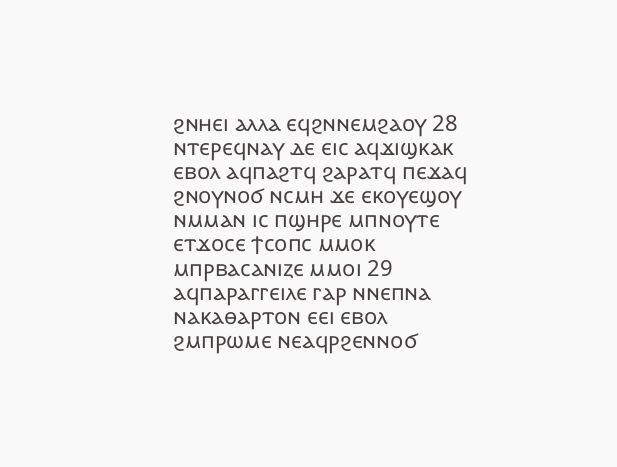ϩⲛⲏⲉⲓ ⲁⲗⲗⲁ ⲉϥϩⲛⲛⲉⲙϩⲁⲟⲩ 28 ⲛⲧⲉⲣⲉϥⲛⲁⲩ ⲇⲉ ⲉⲓⲥ ⲁϥϫⲓϣⲕⲁⲕ ⲉⲃⲟⲗ ⲁϥⲡⲁϩⲧϥ ϩⲁⲣⲁⲧϥ ⲡⲉϫⲁϥ ϩⲛⲟⲩⲛⲟϭ ⲛⲥⲙⲏ ϫⲉ ⲉⲕⲟⲩⲉϣⲟⲩ ⲛⲙⲙⲁⲛ ⲓⲥ ⲡϣⲏⲣⲉ ⲙⲡⲛⲟⲩⲧⲉ ⲉⲧϫⲟⲥⲉ ϯⲥⲟⲡⲥ ⲙⲙⲟⲕ ⲙⲡⲣⲃⲁⲥⲁⲛⲓⲍⲉ ⲙⲙⲟⲓ 29 ⲁϥⲡⲁⲣⲁⲅⲅⲉⲓⲗⲉ ⲅⲁⲣ ⲛⲛⲉⲡⲛⲁ ⲛⲁⲕⲁⲑⲁⲣⲧⲟⲛ ⲉⲉⲓ ⲉⲃⲟⲗ ϩⲙⲡⲣⲱⲙⲉ ⲛⲉⲁϥⲣϩⲉⲛⲛⲟϭ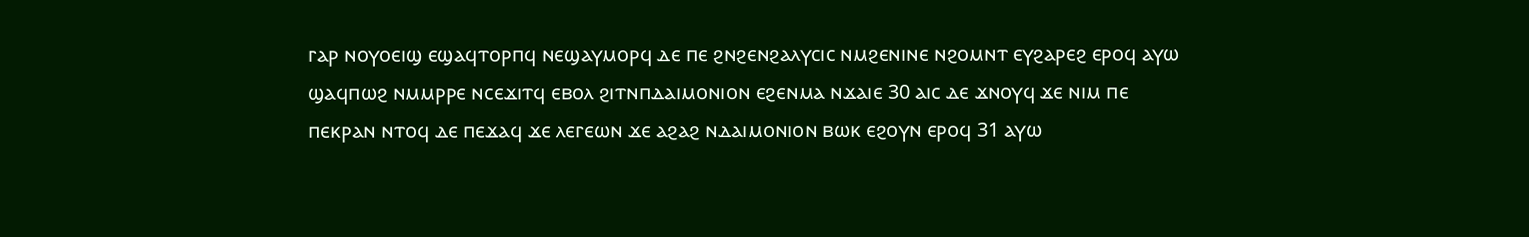ⲅⲁⲣ ⲛⲟⲩⲟⲉⲓϣ ⲉϣⲁϥⲧⲟⲣⲡϥ ⲛⲉϣⲁⲩⲙⲟⲣϥ ⲇⲉ ⲡⲉ ϩⲛϩⲉⲛϩⲁⲗⲩⲥⲓⲥ ⲛⲙϩⲉⲛⲓⲛⲉ ⲛϩⲟⲙⲛⲧ ⲉⲩϩⲁⲣⲉϩ ⲉⲣⲟϥ ⲁⲩⲱ ϣⲁϥⲡⲱϩ ⲛⲙⲙⲣⲣⲉ ⲛⲥⲉϫⲓⲧϥ ⲉⲃⲟⲗ ϩⲓⲧⲛⲡⲇⲁⲓⲙⲟⲛⲓⲟⲛ ⲉϩⲉⲛⲙⲁ ⲛϫⲁⲓⲉ 30 ⲁⲓⲥ ⲇⲉ ϫⲛⲟⲩϥ ϫⲉ ⲛⲓⲙ ⲡⲉ ⲡⲉⲕⲣⲁⲛ ⲛⲧⲟϥ ⲇⲉ ⲡⲉϫⲁϥ ϫⲉ ⲗⲉⲅⲉⲱⲛ ϫⲉ ⲁϩⲁϩ ⲛⲇⲁⲓⲙⲟⲛⲓⲟⲛ ⲃⲱⲕ ⲉϩⲟⲩⲛ ⲉⲣⲟϥ 31 ⲁⲩⲱ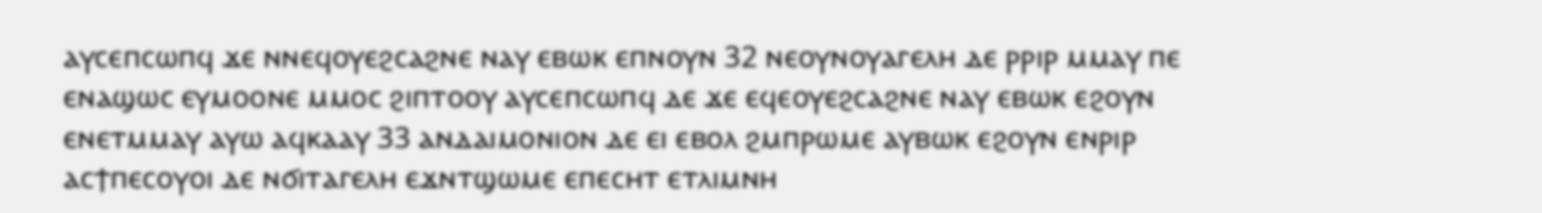ⲁⲩⲥⲉⲡⲥⲱⲡϥ ϫⲉ ⲛⲛⲉϥⲟⲩⲉϩⲥⲁϩⲛⲉ ⲛⲁⲩ ⲉⲃⲱⲕ ⲉⲡⲛⲟⲩⲛ 32 ⲛⲉⲟⲩⲛⲟⲩⲁⲅⲉⲗⲏ ⲇⲉ ⲣⲣⲓⲣ ⲙⲙⲁⲩ ⲡⲉ ⲉⲛⲁϣⲱⲥ ⲉⲩⲙⲟⲟⲛⲉ ⲙⲙⲟⲥ ϩⲓⲡⲧⲟⲟⲩ ⲁⲩⲥⲉⲡⲥⲱⲡϥ ⲇⲉ ϫⲉ ⲉϥⲉⲟⲩⲉϩⲥⲁϩⲛⲉ ⲛⲁⲩ ⲉⲃⲱⲕ ⲉϩⲟⲩⲛ ⲉⲛⲉⲧⲙⲙⲁⲩ ⲁⲩⲱ ⲁϥⲕⲁⲁⲩ 33 ⲁⲛⲇⲁⲓⲙⲟⲛⲓⲟⲛ ⲇⲉ ⲉⲓ ⲉⲃⲟⲗ ϩⲙⲡⲣⲱⲙⲉ ⲁⲩⲃⲱⲕ ⲉϩⲟⲩⲛ ⲉⲛⲣⲓⲣ ⲁⲥϯⲡⲉⲥⲟⲩⲟⲓ ⲇⲉ ⲛϭⲓⲧⲁⲅⲉⲗⲏ ⲉϫⲛⲧϣⲱⲙⲉ ⲉⲡⲉⲥⲏⲧ ⲉⲧⲗⲓⲙⲛⲏ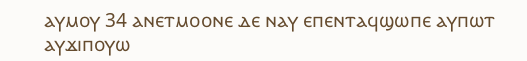ⲁⲩⲙⲟⲩ 34 ⲁⲛⲉⲧⲙⲟⲟⲛⲉ ⲇⲉ ⲛⲁⲩ ⲉⲡⲉⲛⲧⲁϥϣⲱⲡⲉ ⲁⲩⲡⲱⲧ ⲁⲩϫⲓⲡⲟⲩⲱ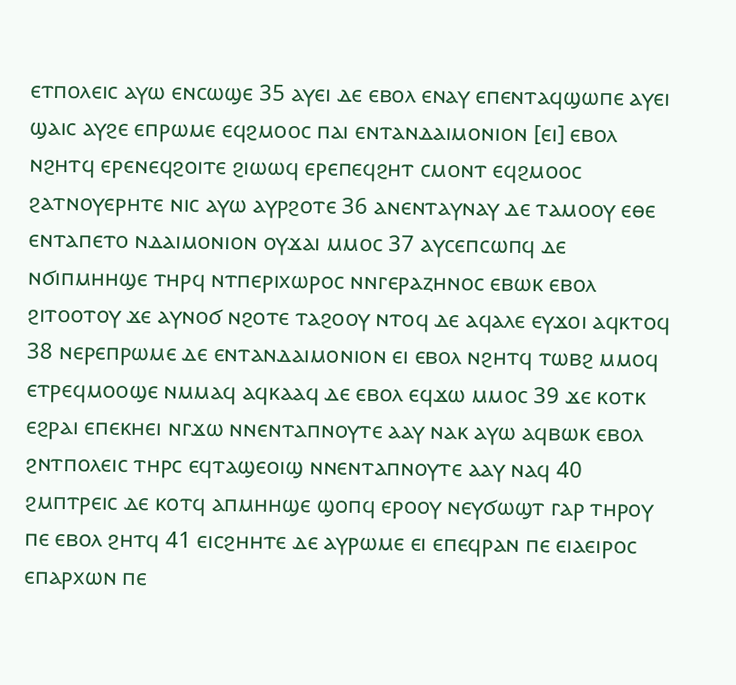ⲉⲧⲡⲟⲗⲉⲓⲥ ⲁⲩⲱ ⲉⲛⲥⲱϣⲉ 35 ⲁⲩⲉⲓ ⲇⲉ ⲉⲃⲟⲗ ⲉⲛⲁⲩ ⲉⲡⲉⲛⲧⲁϥϣⲱⲡⲉ ⲁⲩⲉⲓ ϣⲁⲓⲥ ⲁⲩϩⲉ ⲉⲡⲣⲱⲙⲉ ⲉϥϩⲙⲟⲟⲥ ⲡⲁⲓ ⲉⲛⲧⲁⲛⲇⲁⲓⲙⲟⲛⲓⲟⲛ [ⲉⲓ] ⲉⲃⲟⲗ ⲛϩⲏⲧϥ ⲉⲣⲉⲛⲉϥϩⲟⲓⲧⲉ ϩⲓⲱⲱϥ ⲉⲣⲉⲡⲉϥϩⲏⲧ ⲥⲙⲟⲛⲧ ⲉϥϩⲙⲟⲟⲥ ϩⲁⲧⲛⲟⲩⲉⲣⲏⲧⲉ ⲛⲓⲥ ⲁⲩⲱ ⲁⲩⲣϩⲟⲧⲉ 36 ⲁⲛⲉⲛⲧⲁⲩⲛⲁⲩ ⲇⲉ ⲧⲁⲙⲟⲟⲩ ⲉⲑⲉ ⲉⲛⲧⲁⲡⲉⲧⲟ ⲛⲇⲁⲓⲙⲟⲛⲓⲟⲛ ⲟⲩϫⲁⲓ ⲙⲙⲟⲥ 37 ⲁⲩⲥⲉⲡⲥⲱⲡϥ ⲇⲉ ⲛϭⲓⲡⲙⲏⲏϣⲉ ⲧⲏⲣϥ ⲛⲧⲡⲉⲣⲓⲭⲱⲣⲟⲥ ⲛⲛⲅⲉⲣⲁⲍⲏⲛⲟⲥ ⲉⲃⲱⲕ ⲉⲃⲟⲗ ϩⲓⲧⲟⲟⲧⲟⲩ ϫⲉ ⲁⲩⲛⲟϭ ⲛϩⲟⲧⲉ ⲧⲁϩⲟⲟⲩ ⲛⲧⲟϥ ⲇⲉ ⲁϥⲁⲗⲉ ⲉⲩϫⲟⲓ ⲁϥⲕⲧⲟϥ 38 ⲛⲉⲣⲉⲡⲣⲱⲙⲉ ⲇⲉ ⲉⲛⲧⲁⲛⲇⲁⲓⲙⲟⲛⲓⲟⲛ ⲉⲓ ⲉⲃⲟⲗ ⲛϩⲏⲧϥ ⲧⲱⲃϩ ⲙⲙⲟϥ ⲉⲧⲣⲉϥⲙⲟⲟϣⲉ ⲛⲙⲙⲁϥ ⲁϥⲕⲁⲁϥ ⲇⲉ ⲉⲃⲟⲗ ⲉϥϫⲱ ⲙⲙⲟⲥ 39 ϫⲉ ⲕⲟⲧⲕ ⲉϩⲣⲁⲓ ⲉⲡⲉⲕⲏⲉⲓ ⲛⲅϫⲱ ⲛⲛⲉⲛⲧⲁⲡⲛⲟⲩⲧⲉ ⲁⲁⲩ ⲛⲁⲕ ⲁⲩⲱ ⲁϥⲃⲱⲕ ⲉⲃⲟⲗ ϩⲛⲧⲡⲟⲗⲉⲓⲥ ⲧⲏⲣⲥ ⲉϥⲧⲁϣⲉⲟⲓϣ ⲛⲛⲉⲛⲧⲁⲡⲛⲟⲩⲧⲉ ⲁⲁⲩ ⲛⲁϥ 40 ϩⲙⲡⲧⲣⲉⲓⲥ ⲇⲉ ⲕⲟⲧϥ ⲁⲡⲙⲏⲏϣⲉ ϣⲟⲡϥ ⲉⲣⲟⲟⲩ ⲛⲉⲩϭⲱϣⲧ ⲅⲁⲣ ⲧⲏⲣⲟⲩ ⲡⲉ ⲉⲃⲟⲗ ϩⲏⲧϥ 41 ⲉⲓⲥϩⲏⲏⲧⲉ ⲇⲉ ⲁⲩⲣⲱⲙⲉ ⲉⲓ ⲉⲡⲉϥⲣⲁⲛ ⲡⲉ ⲉⲓⲁⲉⲓⲣⲟⲥ ⲉⲡⲁⲣⲭⲱⲛ ⲡⲉ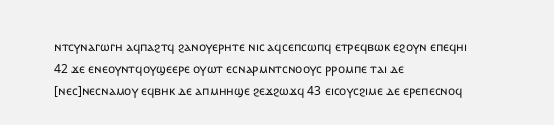ⲛⲧⲥⲩⲛⲁⲅⲱⲅⲏ ⲁϥⲡⲁϩⲧϥ ϩⲁⲛⲟⲩⲉⲣⲏⲧⲉ ⲛⲓⲥ ⲁϥⲥⲉⲡⲥⲱⲡϥ ⲉⲧⲣⲉϥⲃⲱⲕ ⲉϩⲟⲩⲛ ⲉⲡⲉϥⲏⲓ 42 ϫⲉ ⲉⲛⲉⲟⲩⲛⲧϥⲟⲩϣⲉⲉⲣⲉ ⲟⲩⲱⲧ ⲉⲥⲛⲁⲣⲙⲛⲧⲥⲛⲟⲟⲩⲥ ⲣⲣⲟⲙⲡⲉ ⲧⲁⲓ ⲇⲉ [ⲛⲉⲥ]ⲛⲉⲥⲛⲁⲙⲟⲩ ⲉϥⲃⲏⲕ ⲇⲉ ⲁⲡⲙⲏⲏϣⲉ ϩⲉϫϩⲱϫϥ 43 ⲉⲓⲥⲟⲩⲥϩⲓⲙⲉ ⲇⲉ ⲉⲣⲉⲡⲉⲥⲛⲟϥ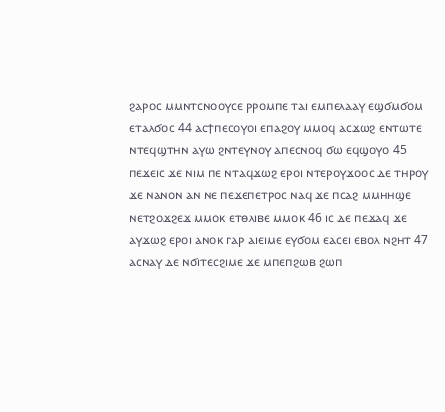ϩⲁⲣⲟⲥ ⲙⲙⲛⲧⲥⲛⲟⲟⲩⲥⲉ ⲣⲣⲟⲙⲡⲉ ⲧⲁⲓ ⲉⲙⲡⲉⲗⲁⲁⲩ ⲉϣϭⲙϭⲟⲙ ⲉⲧⲁⲗϭⲟⲥ 44 ⲁⲥϯⲡⲉⲥⲟⲩⲟⲓ ⲉⲡⲁϩⲟⲩ ⲙⲙⲟϥ ⲁⲥϫⲱϩ ⲉⲛⲧⲱⲧⲉ ⲛⲧⲉϥϣⲧⲏⲛ ⲁⲩⲱ ϩⲛⲧⲉⲩⲛⲟⲩ ⲁⲡⲉⲥⲛⲟϥ ϭⲱ ⲉϥϣⲟⲩⲟ 45 ⲡⲉϫⲉⲓⲥ ϫⲉ ⲛⲓⲙ ⲡⲉ ⲛⲧⲁϥϫⲱϩ ⲉⲣⲟⲓ ⲛⲧⲉⲣⲟⲩϫⲟⲟⲥ ⲇⲉ ⲧⲏⲣⲟⲩ ϫⲉ ⲛⲁⲛⲟⲛ ⲁⲛ ⲛⲉ ⲡⲉϫⲉⲡⲉⲧⲣⲟⲥ ⲛⲁϥ ϫⲉ ⲡⲥⲁϩ ⲙⲙⲏⲏϣⲉ ⲛⲉⲧϩⲟϫϩⲉϫ ⲙⲙⲟⲕ ⲉⲧⲑⲗⲓⲃⲉ ⲙⲙⲟⲕ 46 ⲓⲥ ⲇⲉ ⲡⲉϫⲁϥ ϫⲉ ⲁⲩϫⲱϩ ⲉⲣⲟⲓ ⲁⲛⲟⲕ ⲅⲁⲣ ⲁⲓⲉⲓⲙⲉ ⲉⲩϭⲟⲙ ⲉⲁⲥⲉⲓ ⲉⲃⲟⲗ ⲛϩⲏⲧ 47 ⲁⲥⲛⲁⲩ ⲇⲉ ⲛϭⲓⲧⲉⲥϩⲓⲙⲉ ϫⲉ ⲙⲡⲉⲡϩⲱⲃ ϩⲱⲡ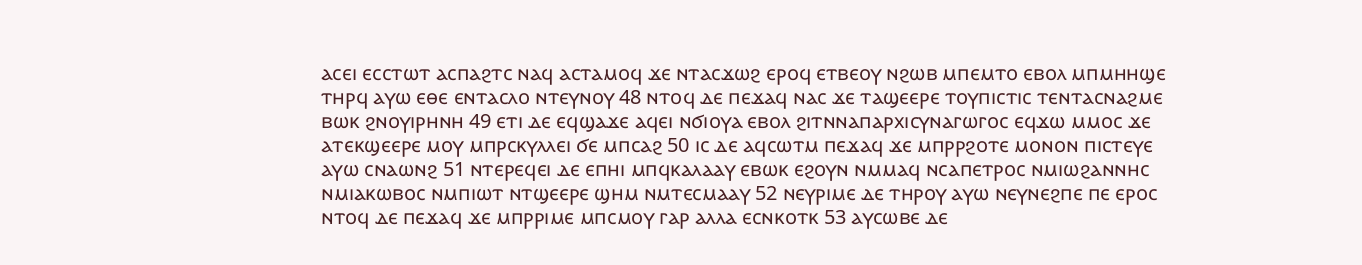ⲁⲥⲉⲓ ⲉⲥⲥⲧⲱⲧ ⲁⲥⲡⲁϩⲧⲥ ⲛⲁϥ ⲁⲥⲧⲁⲙⲟϥ ϫⲉ ⲛⲧⲁⲥϫⲱϩ ⲉⲣⲟϥ ⲉⲧⲃⲉⲟⲩ ⲛϩⲱⲃ ⲙⲡⲉⲙⲧⲟ ⲉⲃⲟⲗ ⲙⲡⲙⲏⲏϣⲉ ⲧⲏⲣϥ ⲁⲩⲱ ⲉⲑⲉ ⲉⲛⲧⲁⲥⲗⲟ ⲛⲧⲉⲩⲛⲟⲩ 48 ⲛⲧⲟϥ ⲇⲉ ⲡⲉϫⲁϥ ⲛⲁⲥ ϫⲉ ⲧⲁϣⲉⲉⲣⲉ ⲧⲟⲩⲡⲓⲥⲧⲓⲥ ⲧⲉⲛⲧⲁⲥⲛⲁϩⲙⲉ ⲃⲱⲕ ϩⲛⲟⲩⲓⲣⲏⲛⲏ 49 ⲉⲧⲓ ⲇⲉ ⲉϥϣⲁϫⲉ ⲁϥⲉⲓ ⲛϭⲓⲟⲩⲁ ⲉⲃⲟⲗ ϩⲓⲧⲛⲛⲁⲡⲁⲣⲭⲓⲥⲩⲛⲁⲅⲱⲅⲟⲥ ⲉϥϫⲱ ⲙⲙⲟⲥ ϫⲉ ⲁⲧⲉⲕϣⲉⲉⲣⲉ ⲙⲟⲩ ⲙⲡⲣⲥⲕⲩⲗⲗⲉⲓ ϭⲉ ⲙⲡⲥⲁϩ 50 ⲓⲥ ⲇⲉ ⲁϥⲥⲱⲧⲙ ⲡⲉϫⲁϥ ϫⲉ ⲙⲡⲣⲣϩⲟⲧⲉ ⲙⲟⲛⲟⲛ ⲡⲓⲥⲧⲉⲩⲉ ⲁⲩⲱ ⲥⲛⲁⲱⲛϩ 51 ⲛⲧⲉⲣⲉϥⲉⲓ ⲇⲉ ⲉⲡⲏⲓ ⲙⲡϥⲕⲁⲗⲁⲁⲩ ⲉⲃⲱⲕ ⲉϩⲟⲩⲛ ⲛⲙⲙⲁϥ ⲛⲥⲁⲡⲉⲧⲣⲟⲥ ⲛⲙⲓⲱϩⲁⲛⲛⲏⲥ ⲛⲙⲓⲁⲕⲱⲃⲟⲥ ⲛⲙⲡⲓⲱⲧ ⲛⲧϣⲉⲉⲣⲉ ϣⲏⲙ ⲛⲙⲧⲉⲥⲙⲁⲁⲩ 52 ⲛⲉⲩⲣⲓⲙⲉ ⲇⲉ ⲧⲏⲣⲟⲩ ⲁⲩⲱ ⲛⲉⲩⲛⲉϩⲡⲉ ⲡⲉ ⲉⲣⲟⲥ ⲛⲧⲟϥ ⲇⲉ ⲡⲉϫⲁϥ ϫⲉ ⲙⲡⲣⲣⲓⲙⲉ ⲙⲡⲥⲙⲟⲩ ⲅⲁⲣ ⲁⲗⲗⲁ ⲉⲥⲛⲕⲟⲧⲕ 53 ⲁⲩⲥⲱⲃⲉ ⲇⲉ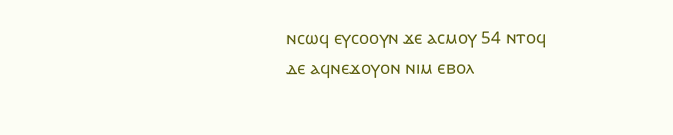ⲛⲥⲱϥ ⲉⲩⲥⲟⲟⲩⲛ ϫⲉ ⲁⲥⲙⲟⲩ 54 ⲛⲧⲟϥ ⲇⲉ ⲁϥⲛⲉϫⲟⲩⲟⲛ ⲛⲓⲙ ⲉⲃⲟⲗ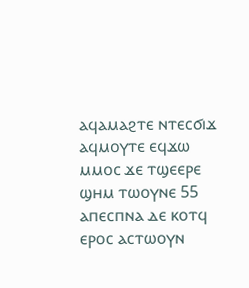ⲁϥⲁⲙⲁϩⲧⲉ ⲛⲧⲉⲥϭⲓϫ ⲁϥⲙⲟⲩⲧⲉ ⲉϥϫⲱ ⲙⲙⲟⲥ ϫⲉ ⲧϣⲉⲉⲣⲉ ϣⲏⲙ ⲧⲱⲟⲩⲛⲉ 55 ⲁⲡⲉⲥⲡⲛⲁ ⲇⲉ ⲕⲟⲧϥ ⲉⲣⲟⲥ ⲁⲥⲧⲱⲟⲩⲛ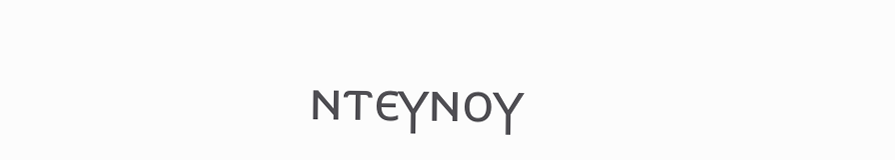ⲛⲧⲉⲩⲛⲟⲩ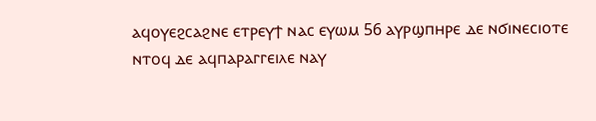ⲁϥⲟⲩⲉϩⲥⲁϩⲛⲉ ⲉⲧⲣⲉⲩϯ ⲛⲁⲥ ⲉⲩⲱⲙ 56 ⲁⲩⲣϣⲡⲏⲣⲉ ⲇⲉ ⲛϭⲓⲛⲉⲥⲓⲟⲧⲉ ⲛⲧⲟϥ ⲇⲉ ⲁϥⲡⲁⲣⲁⲅⲅⲉⲓⲗⲉ ⲛⲁⲩ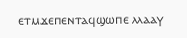ⲉⲧⲙϫⲉⲡⲉⲛⲧⲁϥϣⲱⲡⲉ ⲗⲗⲁⲁⲩ